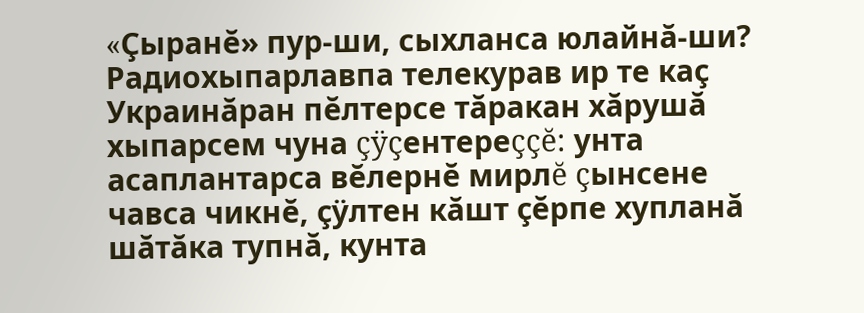«Çыранĕ» пур-ши, сыхланса юлайнă-ши?
Радиохыпарлавпа телекурав ир те каç Украинăран пĕлтерсе тăракан хăрушă хыпарсем чуна çÿçентереççĕ: унта асаплантарса вĕлернĕ мирлĕ çынсене чавса чикнĕ, çÿлтен кăшт çĕрпе хупланă шăтăка тупнă, кунта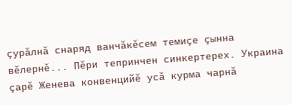çурăлнă снаряд ванчăкĕсем темиçе çынна вĕлернĕ... Пĕри тепринчен синкертерех. Украина çарĕ Женева конвенцийĕ усă курма чарнă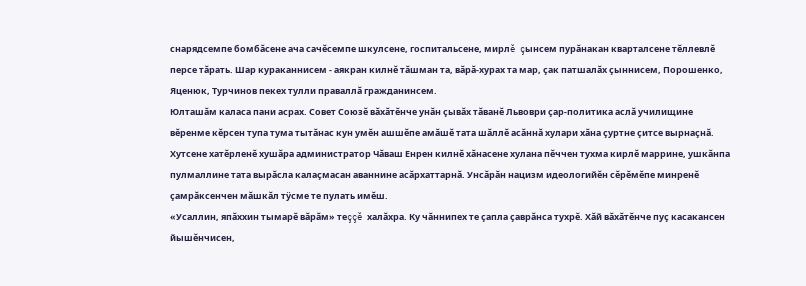снарядсемпе бомбăсене ача сачĕсемпе шкулсене, госпитальсене, мирлĕ çынсем пурăнакан кварталсене тĕллевлĕ персе тăрать. Шар кураканнисем - аякран килнĕ тăшман та, вăрă-хурах та мар, çак патшалăх çыннисем, Порошенко, Яценюк, Турчинов пекех тулли праваллă гражданинсем.
Юлташăм каласа пани асрах. Совет Союзĕ вăхăтĕнче унăн çывăх тăванĕ Львоври çар-политика аслă училищине вĕренме кĕрсен тупа тума тытăнас кун умĕн ашшĕпе амăшĕ тата шăллĕ асăннă хулари хăна çуртне çитсе вырнаçнă. Хутсене хатĕрленĕ хушăра администратор Чăваш Енрен килнĕ хăнасене хулана пĕччен тухма кирлĕ маррине, ушкăнпа пулмаллине тата вырăсла калаçмасан аваннине асăрхаттарнă. Унсăрăн нацизм идеологийĕн сĕрĕмĕпе минренĕ çамрăксенчен мăшкăл тÿсме те пулать имĕш.
«Усаллин, япăххин тымарĕ вăрăм» теççĕ халăхра. Ку чăннипех те çапла çаврăнса тухрĕ. Хăй вăхăтĕнче пуç касакансен йышĕнчисен,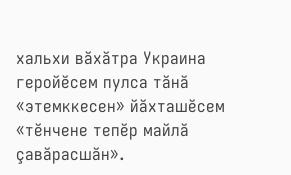хальхи вăхăтра Украина геройĕсем пулса тăнă «этемккесен» йăхташĕсем «тĕнчене тепĕр майлă çавăрасшăн».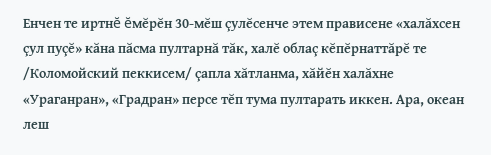Енчен те иртнĕ ĕмĕрĕн 30-мĕш çулĕсенче этем прависене «халăхсен çул пуçĕ» кăна пăсма пултарнă тăк, халĕ облаç кĕпĕрнаттăрĕ те /Коломойский пеккисем/ çапла хăтланма, хăйĕн халăхне «Ураганран», «Градран» персе тĕп тума пултарать иккен. Ара, океан леш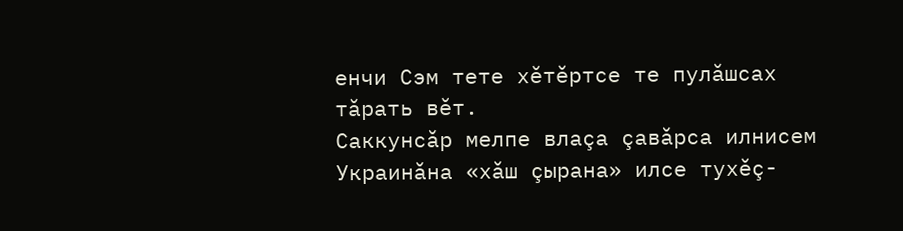енчи Сэм тете хĕтĕртсе те пулăшсах тăрать вĕт.
Саккунсăр мелпе влаçа çавăрса илнисем Украинăна «хăш çырана» илсе тухĕç-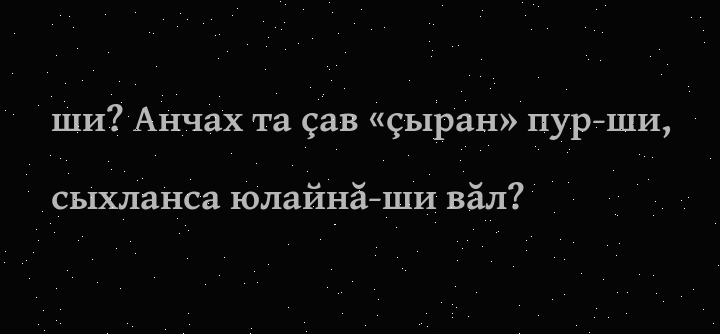ши? Анчах та çав «çыран» пур-ши, сыхланса юлайнă-ши вăл?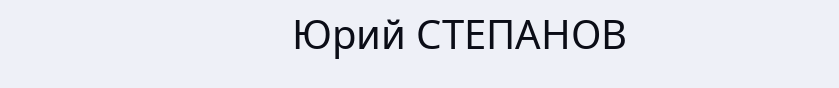Юрий СТЕПАНОВ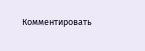Комментировать